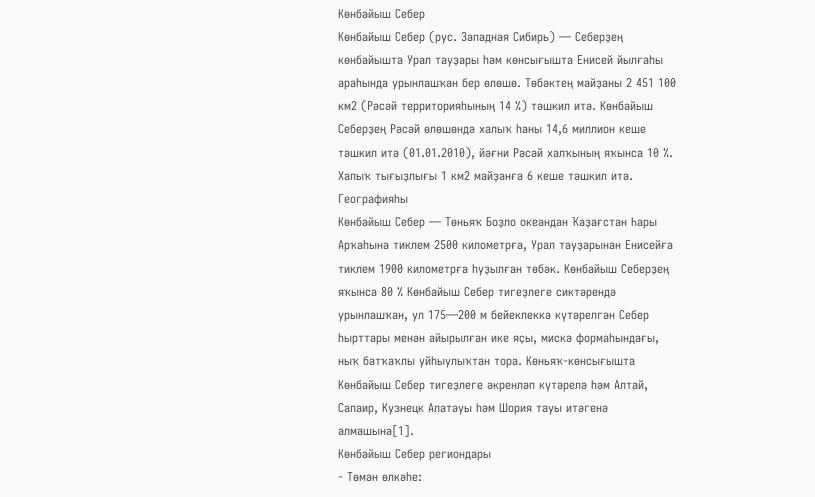Көнбайыш Себер
Көнбайыш Себер (рус. Западная Сибирь) — Себерҙең көнбайышта Урал тауҙары һәм көнсығышта Енисей йылғаһы араһында урынлашҡан бер өлөшө. Төбәктең майҙаны 2 451 100 км2 (Рәсәй территорияһының 14 %) тәшкил итә. Көнбайыш Себерҙең Рәсәй өлөшөндә халыҡ һаны 14,6 миллион кеше тәшкил итә (01.01.2010), йәғни Рәсәй халҡының яҡынса 10 %. Халыҡ тығыҙлығы 1 км2 майҙанға 6 кеше тәшкил итә.
Географияһы
Көнбайыш Себер — Төньяҡ Боҙло океандан Ҡаҙағстан Һары Арҡаһына тиклем 2500 километрға, Урал тауҙарынан Енисейға тиклем 1900 километрға һуҙылған төбәк. Көнбайыш Себерҙең яҡынса 80 % Көнбайыш Себер тигеҙлеге сиктәрендә урынлашҡан, ул 175—200 м бейеклеккә күтәрелгән Себер һырттары менән айырылған ике яҫы, мискә формаһындағы, ныҡ батҡаҡлы уйһыулыҡтан тора. Көньяҡ-көнсығышта Көнбайыш Себер тигеҙлеге әкренләп күтәрелә һәм Алтай, Салаир, Кузнецк Алатауы һәм Шория тауы итәгенә алмашына[1].
Көнбайыш Себер региондары
- Төмән өлкәһе: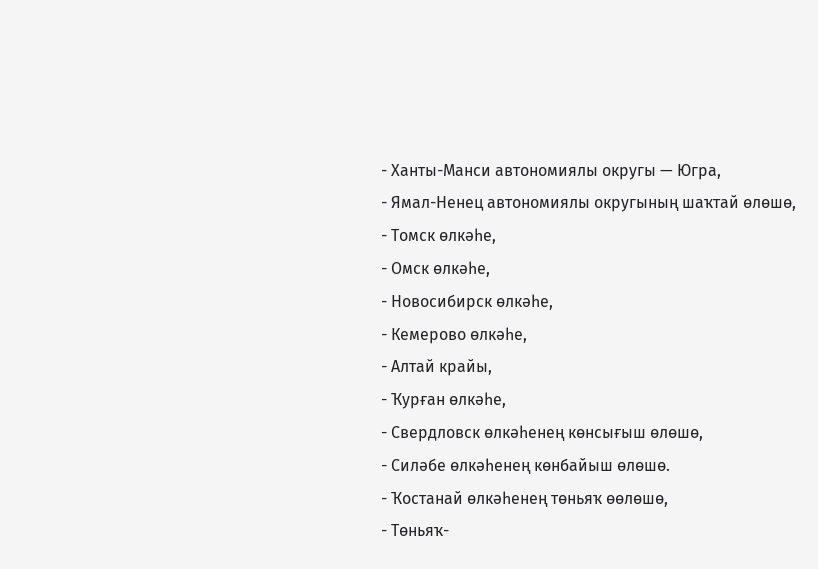- Ханты-Манси автономиялы округы — Югра,
- Ямал-Ненец автономиялы округының шаҡтай өлөшө,
- Томск өлкәһе,
- Омск өлкәһе,
- Новосибирск өлкәһе,
- Кемерово өлкәһе,
- Алтай крайы,
- Ҡурған өлкәһе,
- Свердловск өлкәһенең көнсығыш өлөшө,
- Силәбе өлкәһенең көнбайыш өлөшө.
- Ҡостанай өлкәһенең төньяҡ өөлөшө,
- Төньяҡ-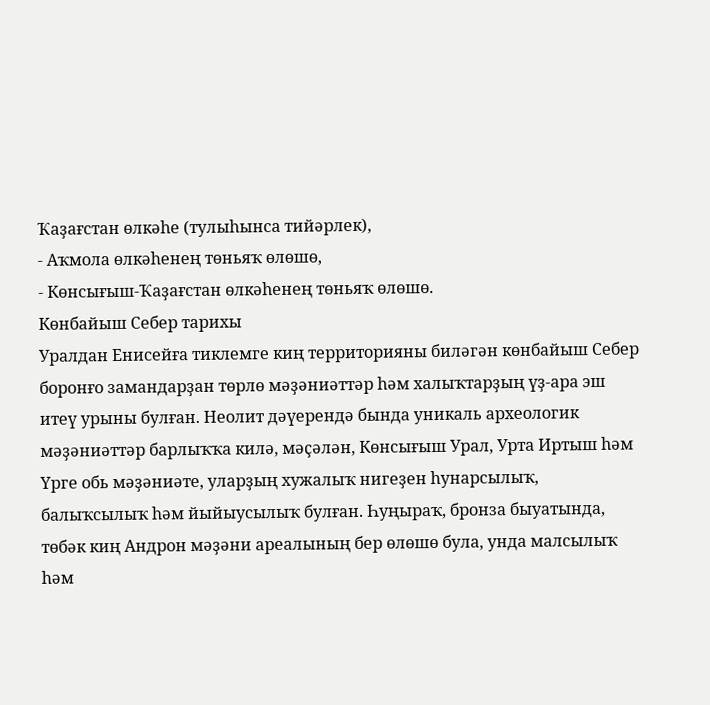Ҡаҙағстан өлкәһе (тулыһынса тийәрлек),
- Аҡмола өлкәһенең төньяҡ өлөшө,
- Көнсығыш-Ҡаҙағстан өлкәһенең төньяҡ өлөшө.
Көнбайыш Себер тарихы
Уралдан Енисейға тиклемге киң территорияны биләгән көнбайыш Себер боронғо замандарҙан төрлө мәҙәниәттәр һәм халыҡтарҙың үҙ-ара эш итеү урыны булған. Неолит дәүерендә бында уникаль археологик мәҙәниәттәр барлыҡҡа килә, мәҫәлән, Көнсығыш Урал, Урта Иртыш һәм Үрге обь мәҙәниәте, уларҙың хужалыҡ нигеҙен һунарсылыҡ, балыҡсылыҡ һәм йыйыусылыҡ булған. Һуңыраҡ, бронза быуатында, төбәк киң Андрон мәҙәни ареалының бер өлөшө була, унда малсылыҡ һәм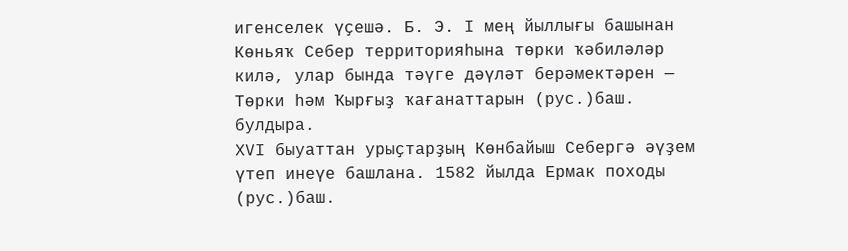игенселек үҫешә. Б. Э. I мең йыллығы башынан Көньяҡ Себер территорияһына төрки ҡәбиләләр килә, улар бында тәүге дәүләт берәмектәрен — Төрки һәм Ҡырғыҙ ҡағанаттарын (рус.)баш. булдыра.
XVI быуаттан урыҫтарҙың Көнбайыш Себергә әүҙем үтеп инеүе башлана. 1582 йылда Ермак походы (рус.)баш.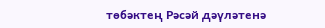төбәктең Рәсәй дәүләтенә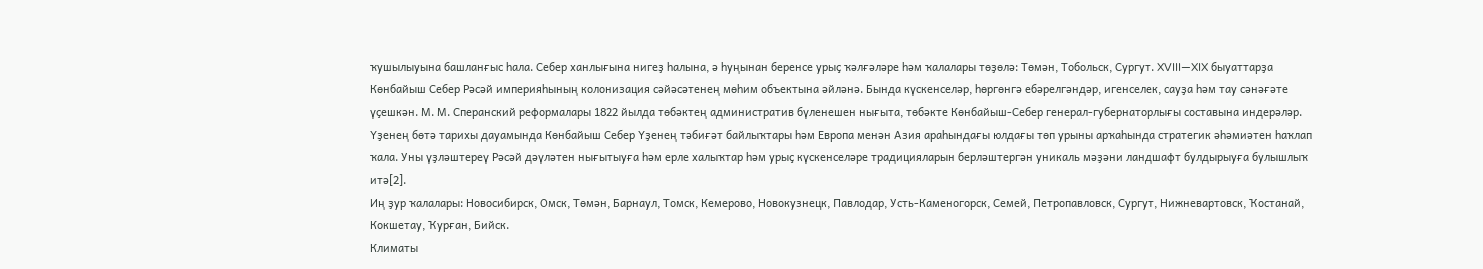ҡушылыуына башланғыс һала. Себер ханлығына нигеҙ һалына, ә һуңынан беренсе урыҫ ҡәлғәләре һәм ҡалалары төҙөлә: Төмән, Тобольск, Сургут. XVIII—XIX быуаттарҙа Көнбайыш Себер Рәсәй империяһының колонизация сәйәсәтенең мөһим объектына әйләнә. Бында күскенселәр, һөргөнгә ебәрелгәндәр, игенселек, сауҙа һәм тау сәнәғәте үҫешкән. М. М. Сперанский реформалары 1822 йылда төбәктең административ бүленешен нығыта, төбәкте Көнбайыш-Себер генерал-губернаторлығы составына индерәләр.
Үҙенең бөтә тарихы дауамында Көнбайыш Себер Үҙенең тәбиғәт байлыҡтары һәм Европа менән Азия араһындағы юлдағы төп урыны арҡаһында стратегик әһәмиәтен һаҡлап ҡала. Уны үҙләштереү Рәсәй дәүләтен нығытыуға һәм ерле халыҡтар һәм урыҫ күскенселәре традицияларын берләштергән уникаль мәҙәни ландшафт булдырыуға булышлыҡ итә[2].
Иң ҙур ҡалалары: Новосибирск, Омск, Төмән, Барнаул, Томск, Кемерово, Новокузнецк, Павлодар, Усть-Каменогорск, Семей, Петропавловск, Сургут, Нижневартовск, Ҡостанай, Кокшетау, Ҡурған, Бийск.
Климаты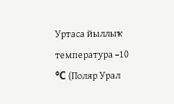Уртаса йыллыҡ температура −10 °C (Поляр Урал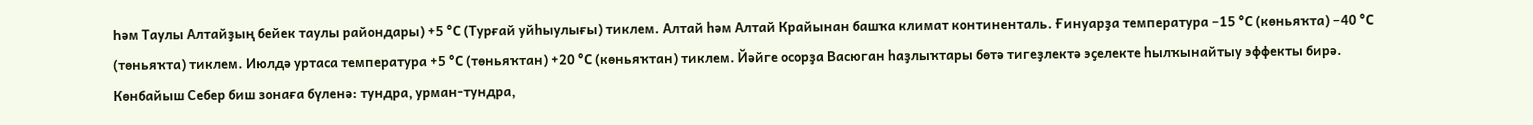Һәм Таулы Алтайҙың бейек таулы райондары) +5 °C (Турғай уйһыулығы) тиклем. Алтай һәм Алтай Крайынан башҡа климат континенталь. Ғинуарҙа температура −15 °C (көньяҡта) −40 °C (төньяҡта) тиклем. Июлдә уртаса температура +5 °C (төньяҡтан) +20 °C (көньяҡтан) тиклем. Йәйге осорҙа Васюган һаҙлыҡтары бөтә тигеҙлектә эҫелекте һылҡынайтыу эффекты бирә.
Көнбайыш Себер биш зонаға бүленә: тундра, урман-тундра,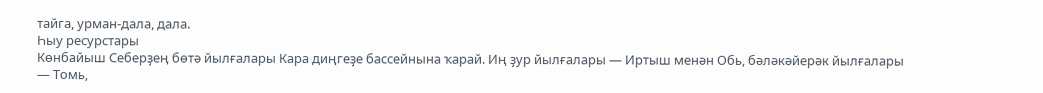тайга, урман-дала, дала.
Һыу ресурстары
Көнбайыш Себерҙең бөтә йылғалары Кара диңгеҙе бассейнына ҡарай. Иң ҙур йылғалары — Иртыш менән Обь, бәләкәйерәк йылғалары — Томь,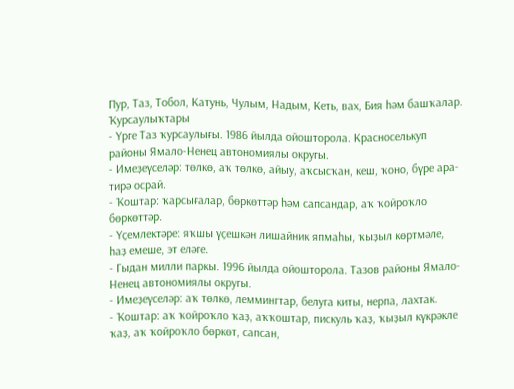Пур, Таз, Тобол, Катунь, Чулым, Надым, Кеть, вах, Бия һәм башҡалар.
Ҡурсаулыҡтары
- Үрге Таз ҡурсаулығы. 1986 йылда ойошторола. Красноселькуп районы Ямало-Ненец автономиялы округы.
- Имеҙеүселәр: төлкө, аҡ төлкө, айыу, аҡсысҡан, кеш, ҡоно, бүре ара-тирә осрай.
- Ҡоштар: ҡарсығалар, бөркөттәр һәм сапсандар, аҡ ҡойроҡло бөркөттәр.
- Үҫемлектәре: яҡшы үҫешкән лишайник япмаһы, ҡыҙыл көртмәле, һаҙ емеше, эт еләге.
- Гыдан милли паркы. 1996 йылда ойошторола. Тазов районы Ямало-Ненец автономиялы округы.
- Имеҙеүселәр: аҡ төлкө, леммингтар, белуга киты, нерпа, лахтак.
- Ҡоштар: аҡ ҡойроҡло ҡаҙ, аҡҡоштар, пискуль ҡаҙ, ҡыҙыл күкрәкле ҡаҙ, аҡ ҡойроҡло бөркөт, сапсан,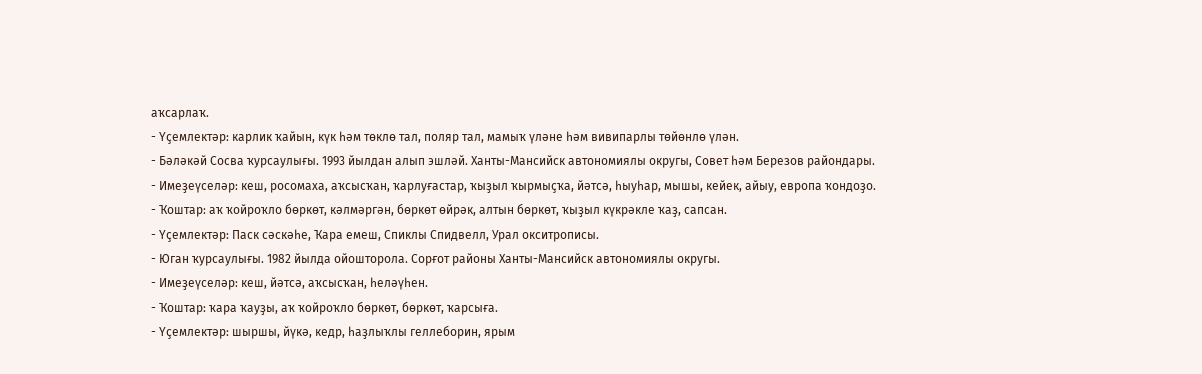аҡсарлаҡ.
- Үҫемлектәр: карлик ҡайын, күк һәм төклө тал, поляр тал, мамыҡ үләне һәм вивипарлы төйөнлө үлән.
- Бәләкәй Сосва ҡурсаулығы. 1993 йылдан алып эшләй. Ханты-Мансийск автономиялы округы, Совет һәм Березов райондары.
- Имеҙеүселәр: кеш, росомаха, аҡсысҡан, ҡарлуғастар, ҡыҙыл ҡырмыҫҡа, йәтсә, һыуһар, мышы, кейек, айыу, европа ҡондоҙо.
- Ҡоштар: аҡ ҡойроҡло бөркөт, кәлмәргән, бөркөт өйрәк, алтын бөркөт, ҡыҙыл күкрәкле ҡаҙ, сапсан.
- Үҫемлектәр: Паск сәскәһе, Ҡара емеш, Спиклы Спидвелл, Урал окситрописы.
- Юган ҡурсаулығы. 1982 йылда ойошторола. Сорғот районы Ханты-Мансийск автономиялы округы.
- Имеҙеүселәр: кеш, йәтсә, аҡсысҡан, һеләүһен.
- Ҡоштар: ҡара ҡауҙы, аҡ ҡойроҡло бөркөт, бөркөт, ҡарсыға.
- Үҫемлектәр: шыршы, йүкә, кедр, һаҙлыҡлы геллеборин, ярым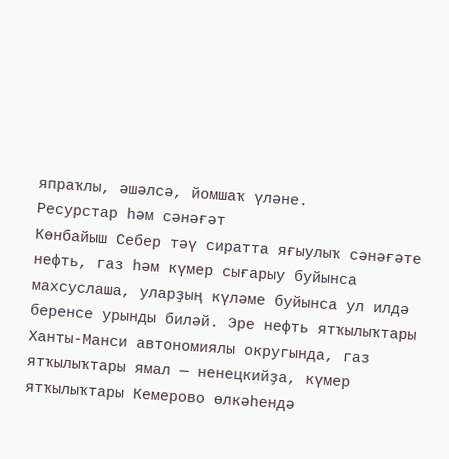япраҡлы, әшәлсә, йомшаҡ үләне.
Ресурстар һәм сәнәғәт
Көнбайыш Себер тәү сиратта яғыулыҡ сәнәғәте нефть, газ һәм күмер сығарыу буйынса махсуслаша, уларҙың күләме буйынса ул илдә беренсе урынды биләй. Эре нефть ятҡылыҡтары Ханты-Манси автономиялы округында, газ ятҡылыҡтары ямал — ненецкийҙа, күмер ятҡылыҡтары Кемерово өлкәһендә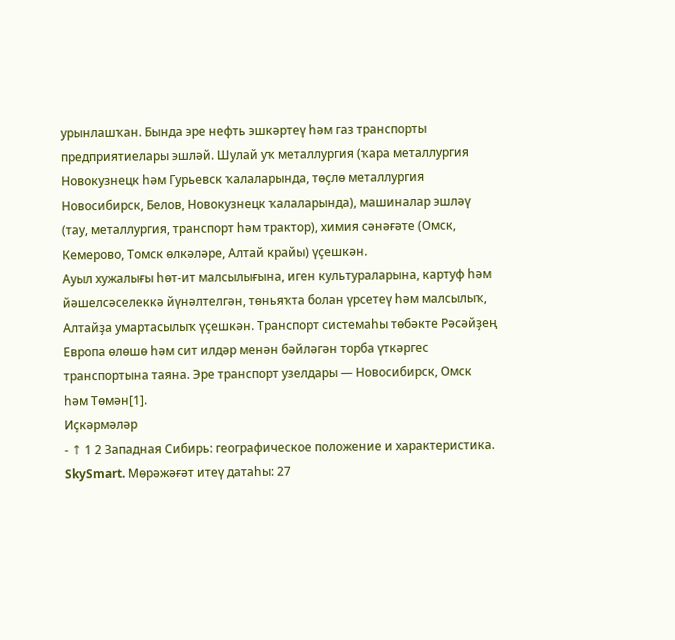урынлашҡан. Бында эре нефть эшкәртеү һәм газ транспорты предприятиелары эшләй. Шулай уҡ металлургия (ҡара металлургия Новокузнецк һәм Гурьевск ҡалаларында, төҫлө металлургия Новосибирск, Белов, Новокузнецк ҡалаларында), машиналар эшләү (тау, металлургия, транспорт һәм трактор), химия сәнәғәте (Омск, Кемерово, Томск өлкәләре, Алтай крайы) үҫешкән.
Ауыл хужалығы һөт-ит малсылығына, иген культураларына, картуф һәм йәшелсәселеккә йүнәлтелгән, төньяҡта болан үрсетеү һәм малсылыҡ, Алтайҙа умартасылыҡ үҫешкән. Транспорт системаһы төбәкте Рәсәйҙең Европа өлөшө һәм сит илдәр менән бәйләгән торба үткәргес транспортына таяна. Эре транспорт узелдары — Новосибирск, Омск һәм Төмән[1].
Иҫкәрмәләр
- ↑ 1 2 Западная Сибирь: географическое положение и характеристика. SkySmart. Мөрәжәғәт итеү датаһы: 27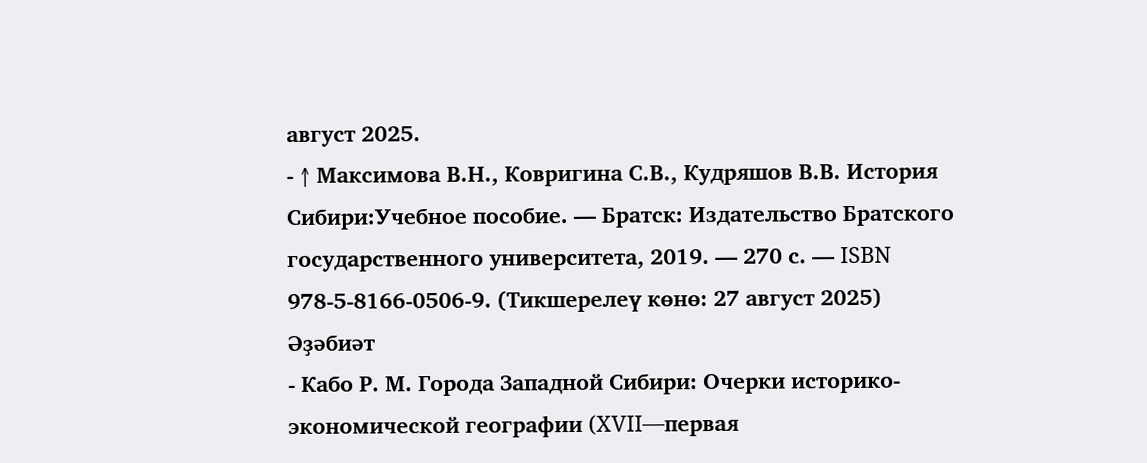август 2025.
- ↑ Максимова В.Н., Ковригина С.В., Кудряшов В.В. История Сибири:Учебное пособие. — Братск: Издательство Братского государственного университета, 2019. — 270 с. — ISBN 978-5-8166-0506-9. (Тикшерелеү көнө: 27 август 2025)
Әҙәбиәт
- Кабо Р. М. Города Западной Сибири: Очерки историко-экономической географии (XVII—первая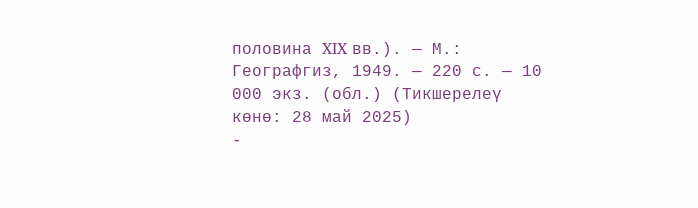половина XIX вв.). — М.: Географгиз, 1949. — 220 с. — 10 000 экз. (обл.) (Тикшерелеү көнө: 28 май 2025)
-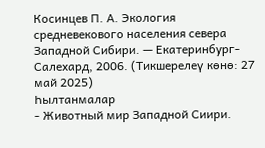Косинцев П. А. Экология средневекового населения севера Западной Сибири. — Екатеринбург-Салехард, 2006. (Тикшерелеү көнө: 27 май 2025)
Һылтанмалар
- Животный мир Западной Сиири.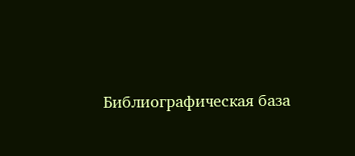Библиографическая база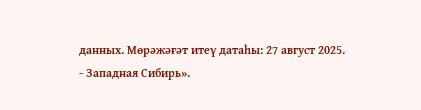данных. Мөрәжәғәт итеү датаһы: 27 август 2025.
- Западная Сибирь».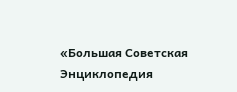«Большая Советская Энциклопедия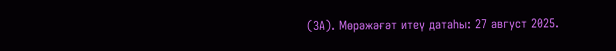(ЗА). Мөрәжәғәт итеү датаһы: 27 август 2025.